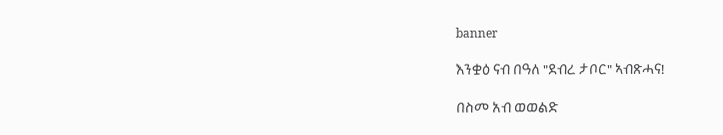banner

እንቋዕ ናብ በዓለ "ደብረ ታቦር" ኣብጽሓና!

በስመ አብ ወወልድ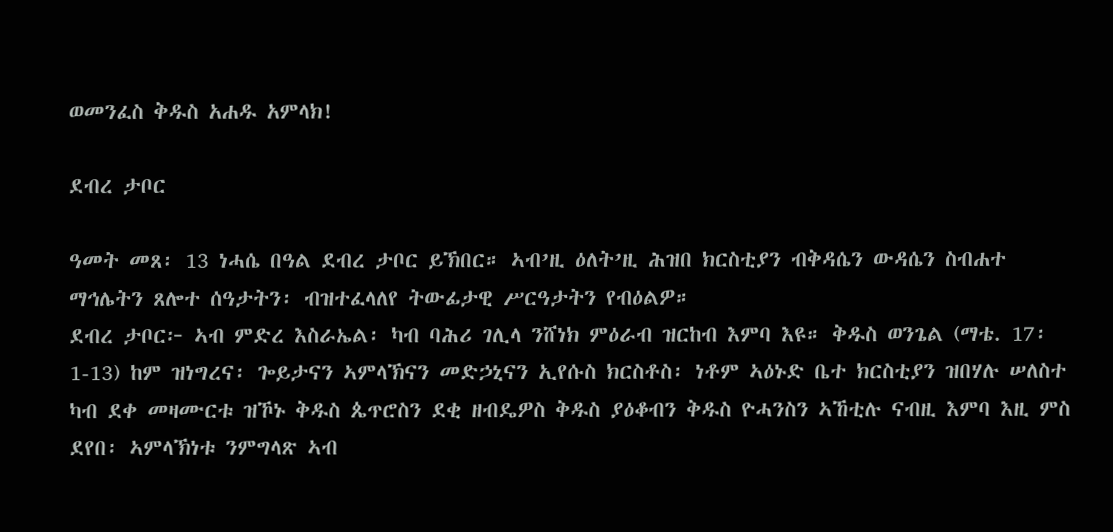ወመንፈስ ቅዱስ አሐዱ አምላክ!

ደብረ ታቦር

ዓመት መጸ፡ 13 ነሓሴ በዓል ደብረ ታቦር ይኽበር። ኣብ’ዚ ዕለት’ዚ ሕዝበ ክርስቲያን ብቅዳሴን ውዳሴን ስብሐተ ማኅሌትን ጸሎተ ሰዓታትን፡ ብዝተፈላለየ ትውፊታዊ ሥርዓታትን የብዕልዎ።
ደብረ ታቦር፦ ኣብ ምድረ እስራኤል፡ ካብ ባሕሪ ገሊላ ንሸነክ ምዕራብ ዝርከብ እምባ እዩ። ቅዱስ ወንጌል (ማቴ. 17፡1-13) ከም ዝነግረና፡ ጐይታናን ኣምላኽናን መድኃኒናን ኢየሱስ ክርስቶስ፡ ነቶም ኣዕኑድ ቤተ ክርስቲያን ዝበሃሉ ሠለስተ ካብ ደቀ መዛሙርቱ ዝኾኑ ቅዱስ ጴጥሮስን ደቂ ዘብዴዎስ ቅዱስ ያዕቆብን ቅዱስ ዮሓንስን ኣኸቲሉ ናብዚ እምባ እዚ ምስ ደየበ፡ ኣምላኽነቱ ንምግላጽ ኣብ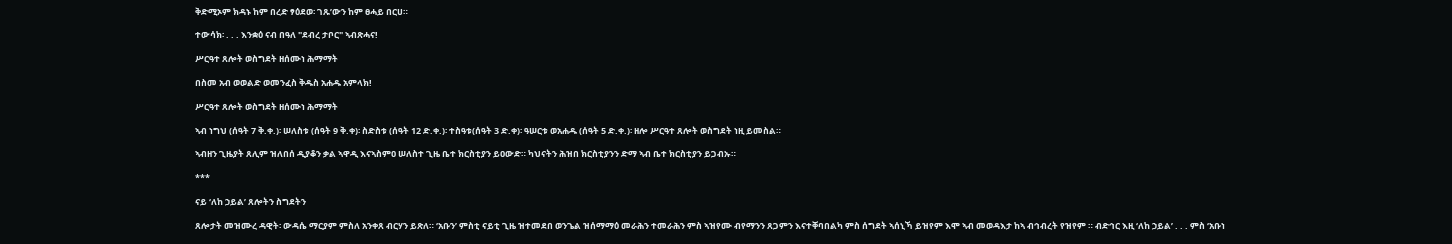ቅድሚኦም ክዳኑ ከም በረድ ፃዕደወ፡ ገጹ’ውን ከም ፀሓይ በርሀ።

ተውሳክ፡ . . . እንቋዕ ናብ በዓለ "ደብረ ታቦር" ኣብጽሓና!

ሥርዓተ ጸሎት ወስግደት ዘሰሙነ ሕማማት

በስመ አብ ወወልድ ወመንፈስ ቅዱስ አሐዱ አምላክ!

ሥርዓተ ጸሎት ወስግደት ዘሰሙነ ሕማማት

ኣብ ነግህ (ሰዓት 7 ቅ.ቀ.)፡ ሠለስቱ (ሰዓት 9 ቅ.ቀ)፡ ስድስቱ (ሰዓት 12 ድ.ቀ.)፡ ተስዓቱ(ሰዓት 3 ድ.ቀ)፡ ዓሠርቱ ወአሐዱ (ሰዓት 5 ድ.ቀ.)፡ ዘሎ ሥርዓተ ጸሎት ወስግደት ነዚ ይመስል።

ኣብዘን ጊዜያት ጸሊም ዝለበሰ ዲያቆን ቃል ኣዋዲ እናኣስምዐ ሠለስተ ጊዜ ቤተ ክርስቲያን ይዐውድ። ካህናትን ሕዝበ ክርስቲያንን ድማ ኣብ ቤተ ክርስቲያን ይጋብኡ።

***

ናይ ‘ለከ ኃይል’ ጸሎትን ስግደትን

ጸሎታት መዝሙረ ዳዊት፡ ውዳሴ ማርያም ምስለ አንቀጸ ብርሃን ይጽለ። ‘አቡን’ ምስቲ ናይቲ ጊዜ ዝተመደበ ወንጌል ዝሰማማዕ መራሕን ተመራሕን ምስ ኣዝየሙ ብየማንን ጸጋምን እናተቐባበልካ ምስ ሰግደት ኣሰኒኻ ይዝየም እሞ ኣብ መወዳእታ ከኣ ብኅብረት የዝየም ። ብድኅር እዚ ‘ለከ ኃይል’ . . . ምስ ‘አቡነ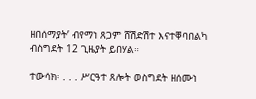ዘበሰማያት’ ብየማነ ጸጋም ሸሽድሽተ እናተቐባበልካ ብስግደት 12 ጊዜያት ይበሃል።

ተውሳክ፡ . . . ሥርዓተ ጸሎት ወስግደት ዘሰሙነ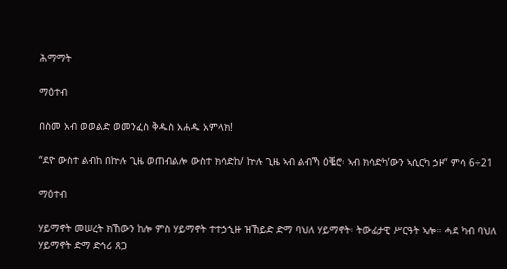ሕማማት

ማዕተብ

በስመ አብ ወወልድ ወመንፈስ ቅዱስ አሐዱ አምላክ!

“ደዮ ውስተ ልብከ በኵሉ ጊዜ ወጠብልሎ ውስተ ክሳድከ/ ኵሉ ጊዜ ኣብ ልብኻ ዕቘሮ፡ ኣብ ክሳድካ’ውን ኣሲርካ ኃዞ” ምሳ 6÷21

ማዕተብ

ሃይማኖት መሠረት ክኸውን ከሎ ምስ ሃይማኖት ተተኃኂዙ ዝኸይድ ድማ ባህለ ሃይማኖት፡ ትውፊታዊ ሥርዓት ኣሎ። ሓደ ካብ ባህለ ሃይማኖት ድማ ድኅሪ ጸጋ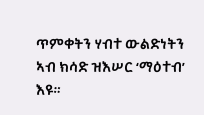ጥምቀትን ሃብተ ውልድነትን ኣብ ክሳድ ዝእሠር ‘ማዕተብ’ እዩ።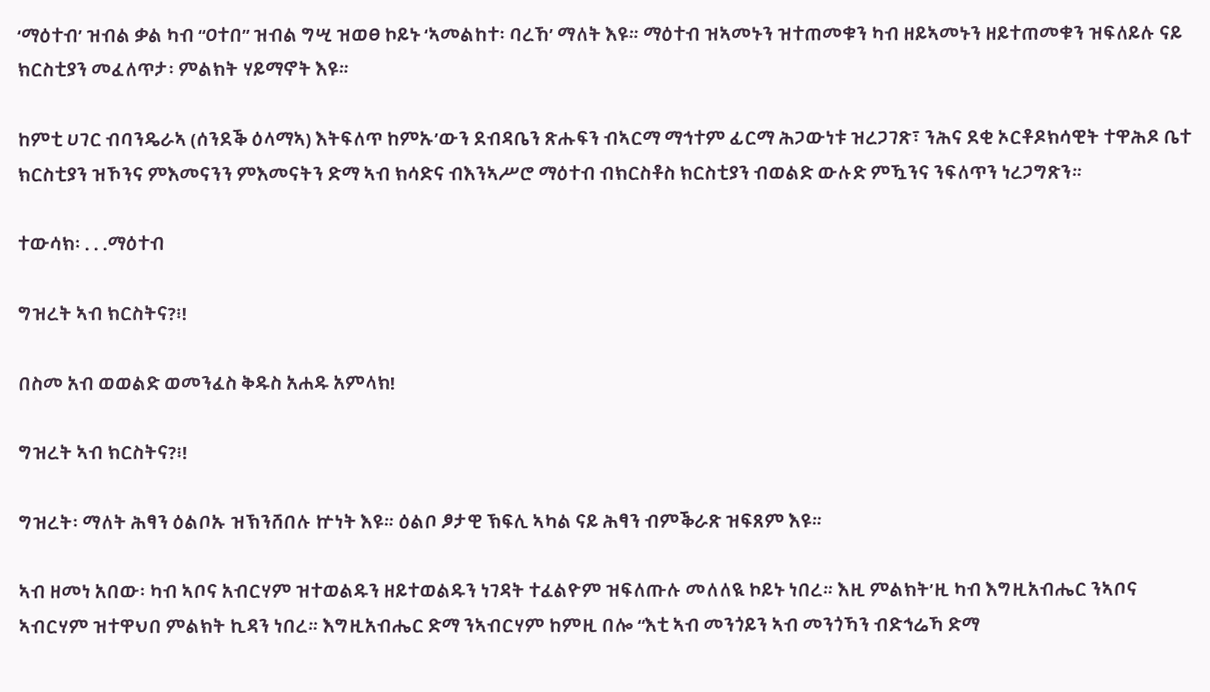‘ማዕተብ’ ዝብል ቃል ካብ “ዐተበ” ዝብል ግሢ ዝወፀ ኮይኑ ‘ኣመልከተ፡ ባረኸ’ ማለት እዩ። ማዕተብ ዝኣመኑን ዝተጠመቁን ካብ ዘይኣመኑን ዘይተጠመቁን ዝፍለይሉ ናይ ክርስቲያን መፈለጥታ፡ ምልክት ሃይማኖት እዩ።

ከምቲ ሀገር ብባንዴራኣ (ሰንደቕ ዕላማኣ) እትፍለጥ ከምኡ’ውን ደብዳቤን ጽሑፍን ብኣርማ ማኅተም ፊርማ ሕጋውነቱ ዝረጋገጽ፣ ንሕና ደቂ ኦርቶዶክሳዊት ተዋሕዶ ቤተ ክርስቲያን ዝኾንና ምእመናንን ምእመናትን ድማ ኣብ ክሳድና ብእንኣሥሮ ማዕተብ ብክርስቶስ ክርስቲያን ብወልድ ውሉድ ምዃንና ንፍለጥን ነረጋግጽን።

ተውሳክ፡ . . .ማዕተብ

ግዝረት ኣብ ክርስትና?፧!

በስመ አብ ወወልድ ወመንፈስ ቅዱስ አሐዱ አምላክ!

ግዝረት ኣብ ክርስትና?፧!

ግዝረት፡ ማለት ሕፃን ዕልቦኡ ዝኽንሸበሉ ኵነት እዩ። ዕልቦ ፆታዊ ኽፍሊ ኣካል ናይ ሕፃን ብምቕራጽ ዝፍጸም እዩ።

ኣብ ዘመነ አበው፡ ካብ ኣቦና አብርሃም ዝተወልዱን ዘይተወልዱን ነገዳት ተፈልዮም ዝፍለጡሉ መለለዪ ኮይኑ ነበረ። እዚ ምልክት’ዚ ካብ እግዚአብሔር ንኣቦና ኣብርሃም ዝተዋህበ ምልክት ኪዳን ነበረ። እግዚአብሔር ድማ ንኣብርሃም ከምዚ በሎ “እቲ ኣብ መንጎይን ኣብ መንጎኻን ብድኅሬኻ ድማ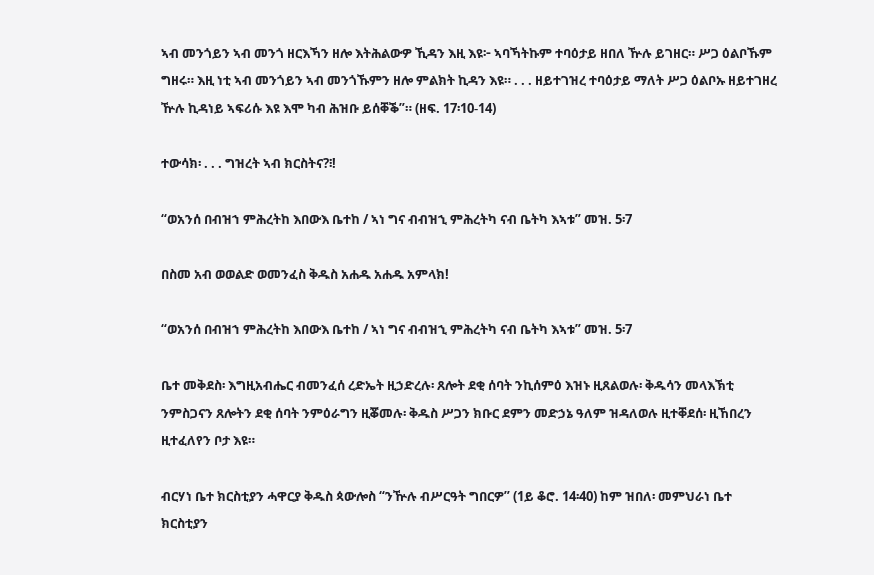ኣብ መንጎይን ኣብ መንጎ ዘርእኻን ዘሎ እትሕልውዎ ኺዳን እዚ እዩ፦ ኣባኻትኩም ተባዕታይ ዘበለ ዅሉ ይገዘር። ሥጋ ዕልቦኹም ግዘሩ። እዚ ነቲ ኣብ መንጎይን ኣብ መንጎኹምን ዘሎ ምልክት ኪዳን እዩ። . . . ዘይተገዝረ ተባዕታይ ማለት ሥጋ ዕልቦኡ ዘይተገዘረ ዅሉ ኪዳነይ ኣፍሪሱ እዩ እሞ ካብ ሕዝቡ ይሰቐቕ”። (ዘፍ. 17፡10-14)

ተውሳክ፡ . . . ግዝረት ኣብ ክርስትና?፧!

“ወአንሰ በብዝኀ ምሕረትከ እበውእ ቤተከ / ኣነ ግና ብብዝኂ ምሕረትካ ናብ ቤትካ እኣቱ” መዝ. 5፡7

በስመ አብ ወወልድ ወመንፈስ ቅዱስ አሐዱ አሐዱ አምላክ!

“ወአንሰ በብዝኀ ምሕረትከ እበውእ ቤተከ / ኣነ ግና ብብዝኂ ምሕረትካ ናብ ቤትካ እኣቱ” መዝ. 5፡7

ቤተ መቅደስ፡ እግዚአብሔር ብመንፈሰ ረድኤት ዚኃድረሉ፡ ጸሎት ደቂ ሰባት ንኪሰምዕ እዝኑ ዚጸልወሉ፡ ቅዱሳን መላእኽቲ ንምስጋናን ጸሎትን ደቂ ሰባት ንምዕራግን ዚቖመሉ፡ ቅዱስ ሥጋን ክቡር ደምን መድኃኔ ዓለም ዝዳለወሉ ዚተቐደሰ፡ ዚኸበረን ዚተፈለየን ቦታ እዩ።

ብርሃነ ቤተ ክርስቲያን ሓዋርያ ቅዱስ ጳውሎስ “ንዅሉ ብሥርዓት ግበርዎ” (1ይ ቆሮ. 14፡40) ከም ዝበለ፡ መምህራነ ቤተ ክርስቲያን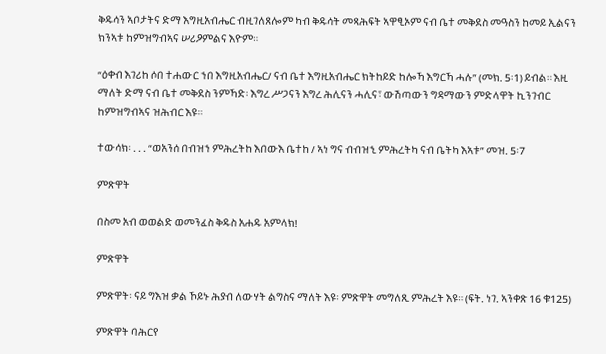ቅዱሳን ኣቦታትና ድማ እግዚአብሔር ብዚገለጸሎም ካብ ቅዱሳት መጻሕፍት ኣዋፂኦም ናብ ቤተ መቅደስ መዓስን ከመይ ኢልናን ክንኣቱ ከምዝግብኣና ሠሪዖምልና እዮም።

“ዕቀብ እገሪከ ሶበ ተሐውር ኀበ እግዚአብሔር/ ናብ ቤተ እግዚአብሔር ክትከይድ ከሎኻ እግርኻ ሓሉ” (መክ. 5፡1) ይብል። እዚ ማለት ድማ ናብ ቤተ መቅደስ ንምኻድ፡ እግረ ሥጋናን እግረ ሕሊናን ሓሊና፣ ውሽጣውን ግዳማውን ምድላዋት ኪንገብር ከምዝግብኣና ዝሕብር እዩ።

ተውሳክ፡ . . . “ወአንሰ በብዝኀ ምሕረትከ እበውእ ቤተከ / ኣነ ግና ብብዝኂ ምሕረትካ ናብ ቤትካ እኣቱ” መዝ. 5፡7

ምጽዋት

በስመ አብ ወወልድ ወመንፈስ ቅዱስ አሐዱ አምላክ!

ምጽዋት

ምጽዋት፡ ናይ ግእዝ ቃል ኾይኑ ሕያብ ለውሃት ልግስና ማለት እዩ፡ ምጽዋት መግለጺ ምሕረት እዩ። (ፍት. ነገ. ኣንቀጽ 16 ቁ125)

ምጽዋት ባሕርየ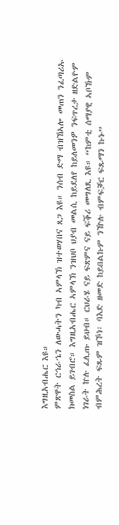እግዚአብሔር እዩ።
ምጽዋት ርኅራኄን ለውሓትን ካብ ኣምላኽ ዝተወሃበና ጸጋ እዩ። ንሰብ ድማ ብዝኸኣሎ መጠን ንፈጣሪኡ ክመስል ይገብሮ። እግዚአብሔር ኣምላኽ ንዝህቦ ህያብ መልሲ ከይደለየ ከይለመንዎ ንፍጥረታ ዘድልዮም ነገራት ኵሉ ፈሊጡ ይህብ። ርህራሄ ናይ ፍጽምና ናይ ፍቕሪ መግለጺ እዩ። “ከምቲ ሰማያዊ ኣቦኹም ብምሕረት ፍጹም ዝኾነ፡ ባእድ ዘመድ ከይበልኩም ንዅሉ ብምፍቓር ፍጹማን ኩኑ”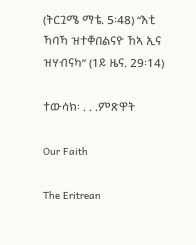(ትርጓሜ ማቴ. 5፡48) “እቲ ኻባኻ ዝተቐበልናዮ ኸኣ ኢና ዝሃብናካ” (1ይ ዜና. 29፡14)

ተውሳክ፡ . . .ምጽዋት

Our Faith

The Eritrean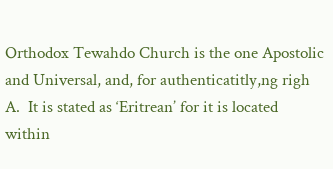Orthodox Tewahdo Church is the one Apostolic and Universal, and, for authenticatitly,ng righ
A.  It is stated as ‘Eritrean’ for it is located  within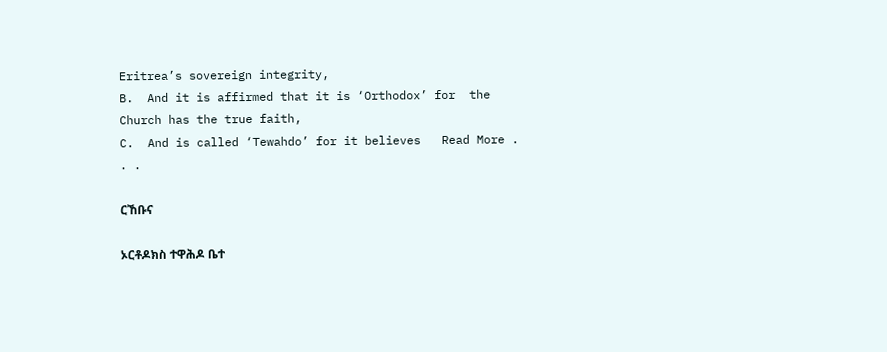Eritrea’s sovereign integrity,
B.  And it is affirmed that it is ‘Orthodox’ for  the Church has the true faith,
C.  And is called ‘Tewahdo’ for it believes   Read More . . .

ርኸቡና

ኦርቶዶክስ ተዋሕዶ ቤተ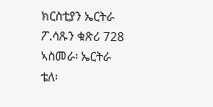ክርስቲያን ኤርትራ
ፖ.ሳጹን ቁጽሪ 728
ኣስመራ፡ ኤርትራ
ቴለ፡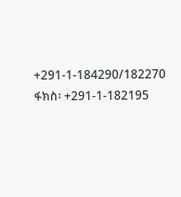+291-1-184290/182270
ፋክስ፡ +291-1-182195